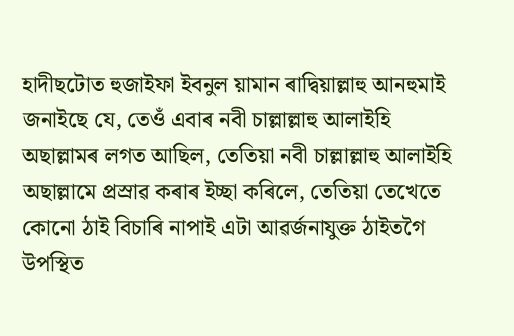হাদীছটোত হুজাইফা ইবনুল য়ামান ৰাদ্বিয়াল্লাহু আনহুমাই জনাইছে যে, তেওঁ এবাৰ নবী চাল্লাল্লাহু আলাইহি অছাল্লামৰ লগত আছিল, তেতিয়া নবী চাল্লাল্লাহু আলাইহি অছাল্লামে প্ৰস্ৰাৱ কৰাৰ ইচ্ছা কৰিলে, তেতিয়া তেখেতে কোনো ঠাই বিচাৰি নাপাই এটা আৱৰ্জনাযুক্ত ঠাইতগৈ উপস্থিত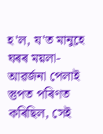হ'ল, য'ত মানুহে ঘৰৰ ময়লা-আৱৰ্জনা পেলাই স্তুপত পৰিণত কৰিছিল, সেই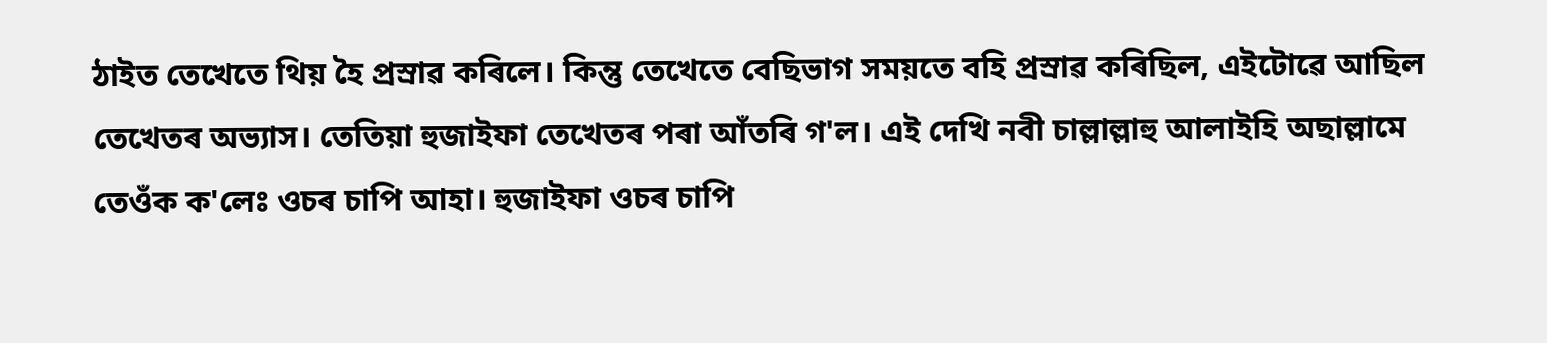ঠাইত তেখেতে থিয় হৈ প্ৰস্ৰাৱ কৰিলে। কিন্তু তেখেতে বেছিভাগ সময়তে বহি প্ৰস্ৰাৱ কৰিছিল, এইটোৱে আছিল তেখেতৰ অভ্যাস। তেতিয়া হুজাইফা তেখেতৰ পৰা আঁতৰি গ'ল। এই দেখি নবী চাল্লাল্লাহু আলাইহি অছাল্লামে তেওঁক ক'লেঃ ওচৰ চাপি আহা। হুজাইফা ওচৰ চাপি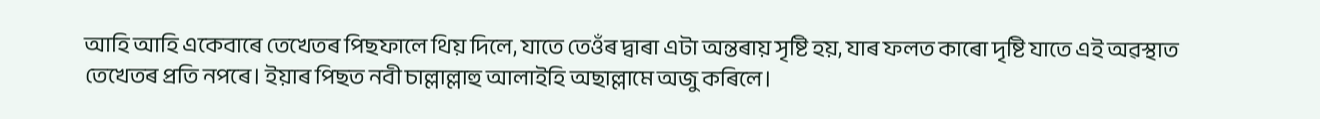আহি আহি একেবাৰে তেখেতৰ পিছফালে থিয় দিলে, যাতে তেওঁৰ দ্বাৰা এটা অন্তৰায় সৃষ্টি হয়, যাৰ ফলত কাৰো দৃষ্টি যাতে এই অৱস্থাত তেখেতৰ প্ৰতি নপৰে। ইয়াৰ পিছত নবী চাল্লাল্লাহু আলাইহি অছাল্লামে অজু কৰিলে।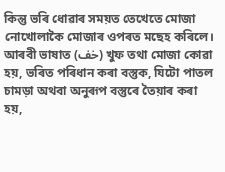কিন্তু ভৰি ধোৱাৰ সময়ত তেখেতে মোজা নোখোলাকৈ মোজাৰ ওপৰত মছেহ কৰিলে। আৰবী ভাষাত (خف) খুফ তথা মোজা কোৱা হয়, ভৰিত পৰিধান কৰা বস্তুক, যিটো পাতল চামড়া অথবা অনুৰূপ বস্তুৰে তৈয়াৰ কৰা হয়,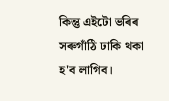কিন্তু এইটো ভৰিৰ সৰুগাঁঠি ঢাকি থকা হ'ব লাগিব।